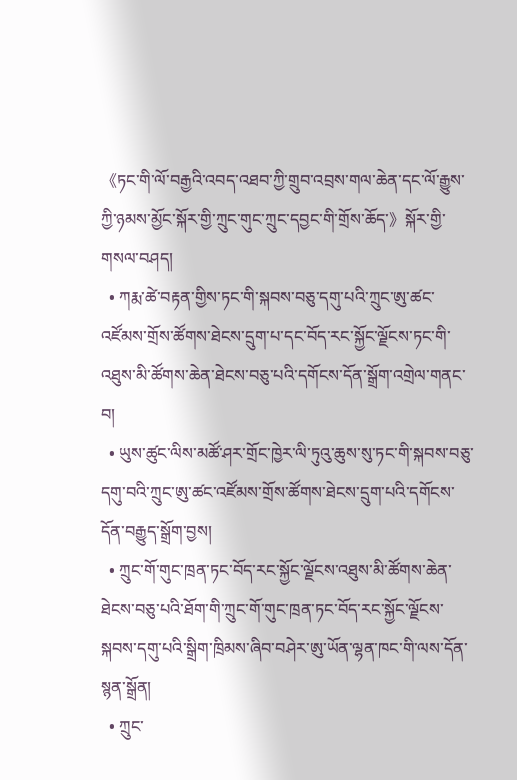《ཏང་གི་ལོ་བརྒྱའི་འབད་འཐབ་ཀྱི་གྲུབ་འབྲས་གལ་ཆེན་དང་ལོ་རྒྱུས་ཀྱི་ཉམས་མྱོང་སྐོར་གྱི་ཀྲུང་གུང་ཀྲུང་དབྱང་གི་གྲོས་ཆོད་》སྐོར་གྱི་གསལ་བཤད།
  • ཀརྨ་ཚེ་བརྟན་གྱིས་ཏང་གི་སྐབས་བཅུ་དགུ་པའི་ཀྲུང་ཨུ་ཚང་འཛོམས་གྲོས་ཚོགས་ཐེངས་དྲུག་པ་དང་བོད་རང་སྐྱོང་ལྗོངས་ཏང་གི་འཐུས་མི་ཚོགས་ཆེན་ཐེངས་བཅུ་པའི་དགོངས་དོན་སྒྲོག་འགྲེལ་གནང་བ།
  • ཡུས་ཚུང་ལིས་མཚོ་ཤར་གྲོང་ཁྱེར་ལི་ཏུའུ་ཆུས་སུ་ཏང་གི་སྐབས་བཅུ་དགུ་བའི་ཀྲུང་ཨུ་ཚང་འཛོམས་གྲོས་ཚོགས་ཐེངས་དྲུག་པའི་དགོངས་དོན་བརྒྱུད་སྒྲོག་བྱས།
  • ཀྲུང་གོ་གུང་ཁྲན་ཏང་བོད་རང་སྐྱོང་ལྗོངས་འཐུས་མི་ཚོགས་ཆེན་ཐེངས་བཅུ་པའི་ཐོག་གི་ཀྲུང་གོ་གུང་ཁྲན་ཏང་བོད་རང་སྐྱོང་ལྗོངས་སྐབས་དགུ་པའི་སྒྲིག་ཁྲིམས་ཞིབ་བཤེར་ཨུ་ཡོན་ལྷན་ཁང་གི་ལས་དོན་སྙན་སྒྲོན།
  • ཀྲུང་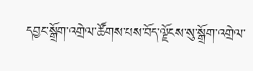དབྱང་སྒྲོག་འགྲེལ་ཚོགས་པས་བོད་ལྗོངས་སུ་སྒྲོག་འགྲེལ་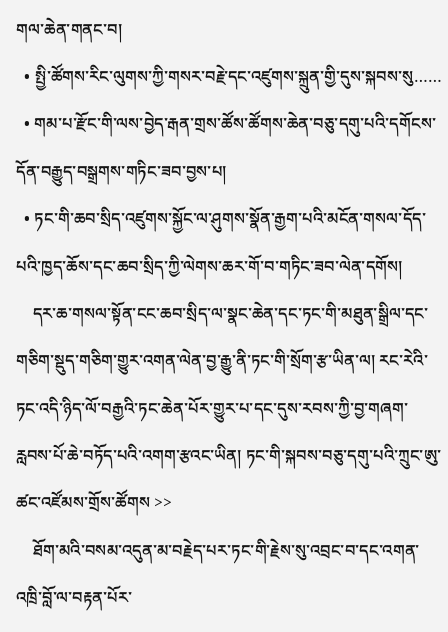གལ་ཆེན་གནང་བ།
  • སྤྱི་ཚོགས་རིང་ལུགས་ཀྱི་གསར་བརྗེ་དང་འཛུགས་སྐྲུན་གྱི་དུས་སྐབས་སུ……
  • གམ་པ་རྫོང་གི་ལས་བྱེད་རྒན་གྲས་ཚོས་ཚོགས་ཆེན་བཅུ་དགུ་པའི་དགོངས་དོན་བརྒྱུད་བསྒྲགས་གཏིང་ཟབ་བྱས་པ།
  • ཏང་གི་ཆབ་སྲིད་འཛུགས་སྐྱོང་ལ་ཤུགས་སྣོན་རྒྱག་པའི་མངོན་གསལ་དོད་པའི་ཁྱད་ཆོས་དང་ཆབ་སྲིད་ཀྱི་ལེགས་ཆར་གོ་བ་གཏིང་ཟབ་ལེན་དགོས།
    དར་ཆ་གསལ་སྟོན་ངང་ཆབ་སྲིད་ལ་སྣང་ཆེན་དང་ཏང་གི་མཐུན་སྒྲིལ་དང་གཅིག་སྡུད་གཅིག་གྱུར་འགན་ལེན་བྱ་རྒྱུ་ནི་ཏང་གི་སྲོག་རྩ་ཡིན་ལ། རང་རེའི་ཏང་འདི་ཉིད་ལོ་བརྒྱའི་ཏང་ཆེན་པོར་གྱུར་པ་དང་དུས་རབས་ཀྱི་བྱ་གཞག་རླབས་པོ་ཆེ་བཏོད་པའི་འགག་རྩའང་ཡིན། ཏང་གི་སྐབས་བཅུ་དགུ་པའི་ཀྲུང་ཨུ་ཚང་འཛོམས་གྲོས་ཚོགས >>
    ཐོག་མའི་བསམ་འདུན་མ་བརྗེད་པར་ཏང་གི་རྗེས་སུ་འབྲང་བ་དང་འགན་འཁྲི་བློ་ལ་བརྟན་པོར་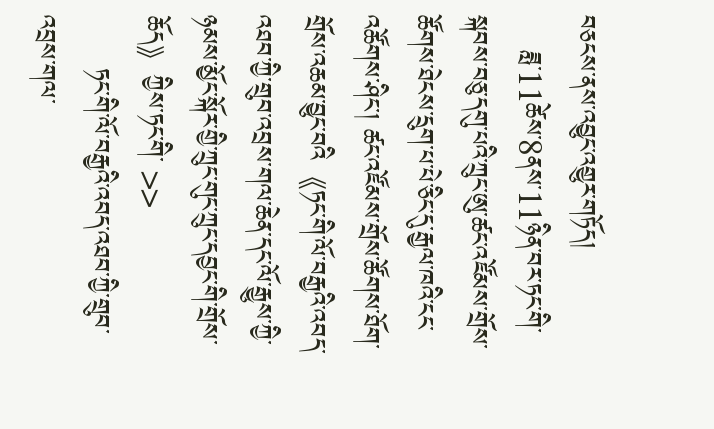བཅངས་ནས་འབྱུང་འགྱུར་གཏོད།
    ཟླ་11ཚེས་8ནས་11ཉིན་བར་ཏང་གི་སྐབས་བཅུ་དགུ་པའི་ཀྲུང་ཨུ་ཚང་འཛོམས་གྲོས་ཚོགས་ཐེངས་དྲུག་པ་པེ་ཅིང་དུ་རྒྱལ་ཁའི་ངང་འཚོགས་ཤིང་། ཚང་འཛོམས་གྲོས་ཚོགས་ཐོག་གྲོས་འཆམ་བྱུང་བའི《ཏང་གི་ལོ་བརྒྱའི་འབད་འཐབ་ཀྱི་གྲུབ་འབྲས་གལ་ཆེན་དང་ལོ་རྒྱུས་ཀྱི་ཉམས་མྱོང་སྐོར་གྱི་ཀྲུང་གུང་ཀྲུང་དབྱང་གི་གྲོས་ཆོད》ཀྱིས་ཏང་གི་ >>
      ཏང་གི་ལོ་བརྒྱའི་འབད་འཐབ་ཀྱི་གྲུབ་འབྲས་གལ་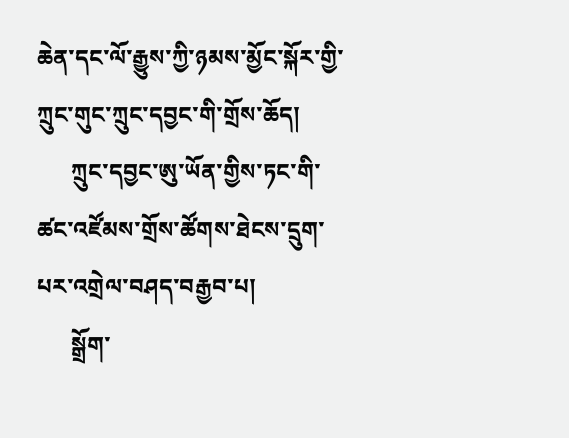ཆེན་དང་ལོ་རྒྱུས་ཀྱི་ཉམས་མྱོང་སྐོར་གྱི་ཀྲུང་གུང་ཀྲུང་དབྱང་གི་གྲོས་ཆོད།
      ཀྲུང་དབྱང་ཨུ་ཡོན་གྱིས་ཏང་གི་ཚང་འཛོམས་གྲོས་ཚོགས་ཐེངས་དྲུག་པར་འགྲེལ་བཤད་བརྒྱབ་པ།
      སྒྲོག་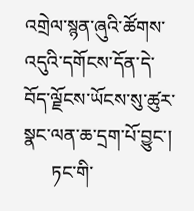འགྲེལ་སྙན་ཞུའི་ཚོགས་འདུའི་དགོངས་དོན་དེ་བོད་ལྗོངས་ཡོངས་སུ་ཚུར་སྣང་ལན་ཆ་དྲག་པོ་བྱུང་།
      ཏང་གི་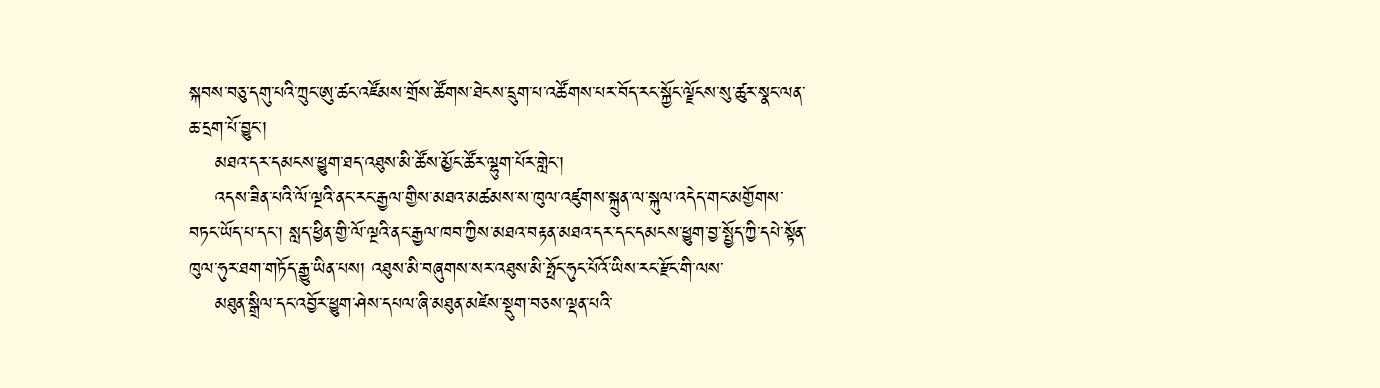སྐབས་བཅུ་དགུ་པའི་ཀྲུང་ཨུ་ཚང་འཛོམས་གྲོས་ཚོགས་ཐེངས་དྲུག་པ་འཚོགས་པར་བོད་རང་སྐྱོང་ལྗོངས་སུ་ཚུར་སྣང་ལན་ཆ་དྲག་པོ་བྱུང་།
    མཐའ་དར་དམངས་ཕྱུག་ཐད་འཐུས་མི་ཚོས་མྱོང་ཚོར་ལྷུག་པོར་གླེང་།
    འདས་ཟིན་པའི་ལོ་ལྔའི་ནང་རང་རྒྱལ་གྱིས་མཐའ་མཚམས་ས་ཁུལ་འཛུགས་སྐྲུན་ལ་སྐུལ་འདེད་གང་མགྱོགས་བཏང་ཡོད་པ་དང་། སླད་ཕྱིན་གྱི་ལོ་ལྔའི་ནང་རྒྱལ་ཁབ་ཀྱིས་མཐའ་བརྟན་མཐའ་དར་དང་དམངས་ཕྱུག་བྱ་སྤྱོད་ཀྱི་དཔེ་སྟོན་ཁུལ་ཧུར་ཐག་གཏོད་རྒྱུ་ཡིན་པས། འཐུས་མི་བཞུགས་སར་འཐུས་མི་ཧྥོང་ཧུང་པོའོ་ཡིས་རང་རྫོང་གི་ལས་
    མཐུན་སྒྲིལ་དང་འབྱོར་ཕྱུག་ཤེས་དཔལ་ཞི་མཐུན་མཛེས་སྡུག་བཅས་ལྡན་པའི་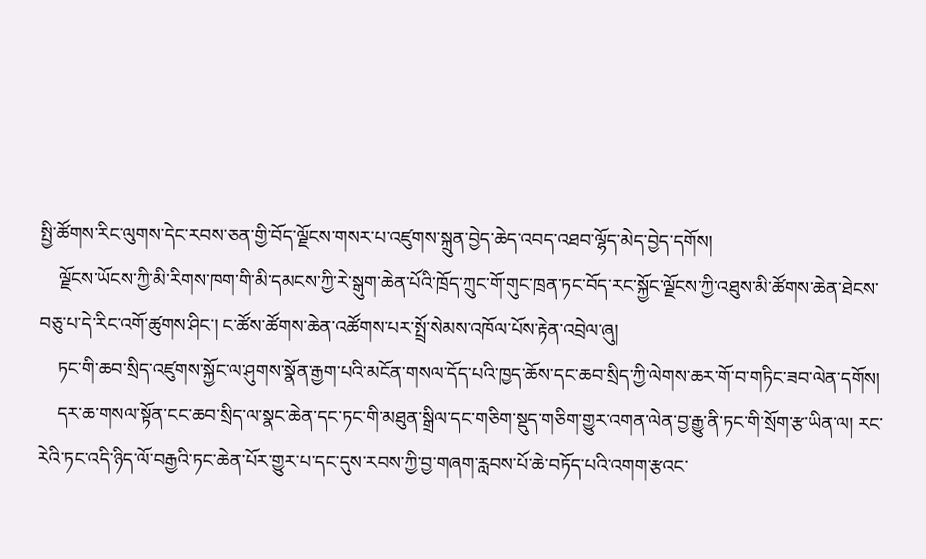སྤྱི་ཚོགས་རིང་ལུགས་དེང་རབས་ཅན་གྱི་བོད་ལྗོངས་གསར་པ་འཛུགས་སྐྲུན་བྱེད་ཆེད་འབད་འཐབ་ལྷོད་མེད་བྱེད་དགོས།
    ལྗོངས་ཡོངས་ཀྱི་མི་རིགས་ཁག་གི་མི་དམངས་ཀྱི་རེ་སྒུག་ཆེན་པོའི་ཁྲོད་ཀྲུང་གོ་གུང་ཁྲན་ཏང་བོད་རང་སྐྱོང་ལྗོངས་ཀྱི་འཐུས་མི་ཚོགས་ཆེན་ཐེངས་བཅུ་པ་དེ་རིང་འགོ་ཚུགས་ཤིང་། ང་ཚོས་ཚོགས་ཆེན་འཚོགས་པར་སྤྲོ་སེམས་འཁོལ་པོས་རྟེན་འབྲེལ་ཞུ།
    ཏང་གི་ཆབ་སྲིད་འཛུགས་སྐྱོང་ལ་ཤུགས་སྣོན་རྒྱག་པའི་མངོན་གསལ་དོད་པའི་ཁྱད་ཆོས་དང་ཆབ་སྲིད་ཀྱི་ལེགས་ཆར་གོ་བ་གཏིང་ཟབ་ལེན་དགོས།
    དར་ཆ་གསལ་སྟོན་ངང་ཆབ་སྲིད་ལ་སྣང་ཆེན་དང་ཏང་གི་མཐུན་སྒྲིལ་དང་གཅིག་སྡུད་གཅིག་གྱུར་འགན་ལེན་བྱ་རྒྱུ་ནི་ཏང་གི་སྲོག་རྩ་ཡིན་ལ། རང་རེའི་ཏང་འདི་ཉིད་ལོ་བརྒྱའི་ཏང་ཆེན་པོར་གྱུར་པ་དང་དུས་རབས་ཀྱི་བྱ་གཞག་རླབས་པོ་ཆེ་བཏོད་པའི་འགག་རྩའང་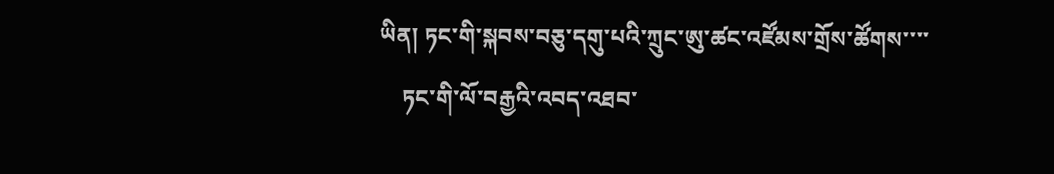ཡིན། ཏང་གི་སྐབས་བཅུ་དགུ་པའི་ཀྲུང་ཨུ་ཚང་འཛོམས་གྲོས་ཚོགས་་་་
    ཏང་གི་ལོ་བརྒྱའི་འབད་འཐབ་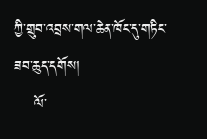ཀྱི་གྲུབ་འབྲས་གལ་ཆེན་ཁོང་དུ་གཏིང་ཟབ་ཆུད་དགོས།
    ལོ་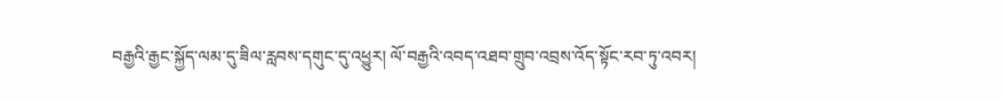བརྒྱའི་རྒྱང་སྐྱོད་ལམ་དུ་ཟིལ་རླབས་དགུང་དུ་འཕྱུར། ལོ་བརྒྱའི་འབད་འཐབ་གྲུབ་འབྲས་འོད་སྟོང་རབ་ཏུ་འབར།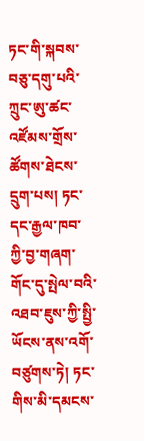ཏང་གི་སྐབས་བཅུ་དགུ་པའི་ཀྲུང་ཨུ་ཚང་འཛོམས་གྲོས་ཚོགས་ཐེངས་དྲུག་པས། ཏང་དང་རྒྱལ་ཁབ་ཀྱི་བྱ་གཞག་གོང་དུ་སྤེལ་བའི་འཐབ་ཇུས་ཀྱི་སྤྱི་ཡོངས་ནས་འགོ་བཙུགས་ཏེ། ཏང་གིས་མི་དམངས་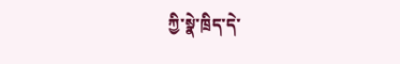ཀྱི་སྣེ་ཁྲིད་དེ་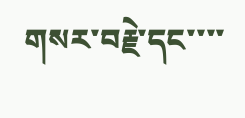གསར་བརྗེ་དང་་་་